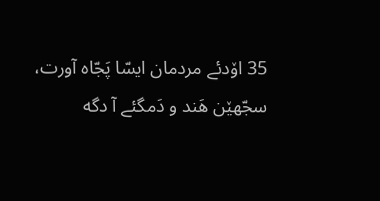35 اۆدئے مردمان ایسّا پَجّاه آورت، سجّهێن هَند و دَمگئے آ دگه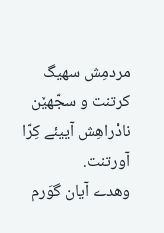مردمِش سهیگ کرتنت و سجّهێن نادْراهِش آییئے کِرّا آورتنت.
وهدے آیان گوَرم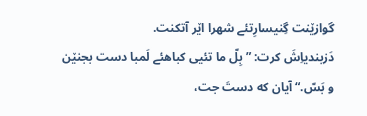گوازێنت گِنیسارِتئے شهرا اێر آتکنت.
دَزبندیاِشَ کرت: ”بِلّ ما تئیی کباهئے لَمبا دست بجنێن و بَسّ.“ آیان که دستَ جت،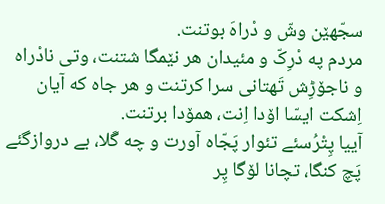سجّهێن وشّ و دْراهَ بوتنت.
مردم په دْرِکّ و مئیدان هر نێمگا شتنت، وتی نادْراه و ناجۆڑِش تَهتانی سرا کرتنت و هر جاه که آیان اِشکت ایسّا اۆدا اِنت، همۆدا برتنت.
آییا پِتْرُسئے تئوار پَجّاه آورت و چه گَلا، بے دروازگئے پَچ کنگا، تچانا لۆگا پِر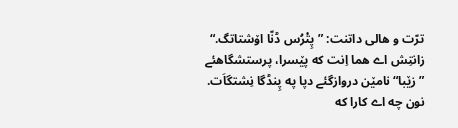ترّت و هالی داتنت: ”پِتْرُس ڈنّا اۆشتاتگ.“
زانتِش اے هما اِنت که پێسرا، پرستشگاهئے ”زێبا“ نامێن دروازگئے دپا په پِنڈگا نِشتگاَت. نون چه اے کارا که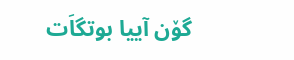گۆن آییا بوتگاَت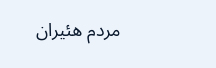مردم هئیران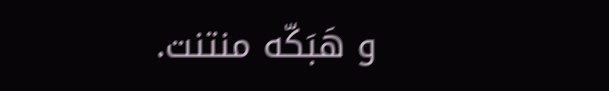و هَبَکّه منتنت.